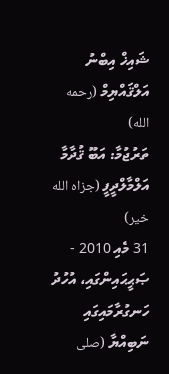ޝައިޚް އިބްނު އަލްޤައްޔިމް (رحمه الله)
ތަރުޖުމާ: އަބޫ ޤުދާމާ އަލްމާލްދީފީ (جزاه الله خير)
31 މެއި 2010 - ޞަޙީޙައިންގައި، އުހުދު ހަނގުރާމައިގައި ނަބިއްޔާ (صلى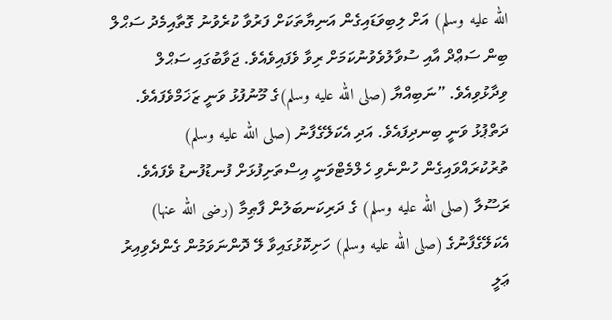الله عليه وسلم) އަށް ލިބިވަޑައިގެން އަނިޔާތަކަށް ފަރުވާ ކުރެވުނު ގޮތާއިމެދު ސަޙްލް ބިން ސަޢްދް އާއި ސުވާލުވެވުނުކަމަށް ރިވާ ވެފައިވެއެވެ. ޖަވާބުގައި ސަޙްލް ވިދާޅުވިއެވެ. ”ނަބިއްޔާ (صلى الله عليه وسلم)ގެ މޫނުފުޅު ވަނީ ޒަޚަމްވެފައެވެ. ދަތްޕުޅު ވަނީ ބިނދިފައެވެ. އަދި އެކަލޭގެފާނު (صلى الله عليه وسلم) ތުރުކުރައްވައިގެން ހުންނެވި ހެލްމެޓްވަނީ އިސްތަށިފުޅަށް ފުނޑުފުނޑު ވެފައެވެ. ރަސޫލާ (صلى الله عليه وسلم) ގެ ދަރިކަނބަލުން ފާޠިމާ (رضى الله عنها) އެކަލޭގެފާނުގެ (صلى الله عليه وسلم) ހަށިކޮޅުގައިވާ ލޭ ދޮންނަވަމުން ގެންދެވިއިރު ޢަލީ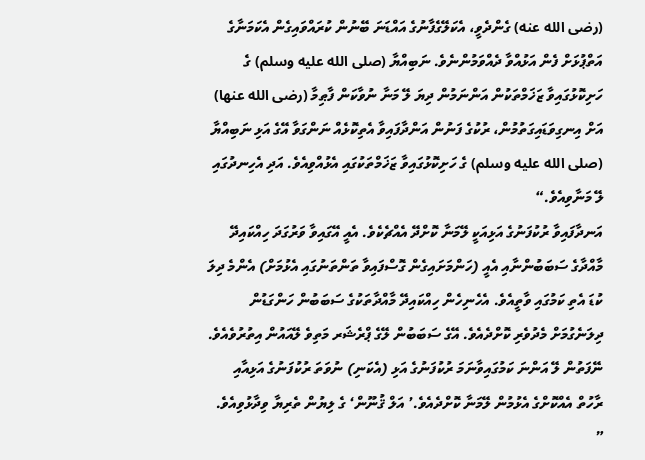(رضى الله عنه) ގެންދެވީ، އެކަލޭގެފާނުގެ އައްޑަނަ ބޭނުން ކުރައްވައިގެން އެކަމަނާގެ އަތްޕުޅަށް ފެން އަޅުއްވާ ދެއްވަމުންނެވެ. ނަބިއްޔާ (صلى الله عليه وسلم) ގެ ހަށިކޮޅުގައިވާ ޒަޚަމްތަކުން އަންނަމުން ދިޔަ ލޭ މަނާ ނުވާކަން ފާޠިމާ (رضى الله عنها) އަށް އިނގިވަޑައިގަތުމުން، ރުކުގެ ފަނުން އަންދާފައިވާ އެތިކޮޅެއް ނަންގަވާ އޭގެ އަޅި ނަބިއްޔާ (صلى الله عليه وسلم) ގެ ހަށިކޮޅުގައިވާ ޒަޚަމްތަކުގައި އެޅުއްވިއެވެ. އަދި އެހިނދުގައި ލޭ މަނާވިއެވެ.“
އަނދާފައިވާ ރުކުފަނުގެ އަޅިއަކީ ލޭމަނާ ކޮށްދޭ އެއްޗެކެވެ. އެއީ އޭގައިވާ ވަރުގަދަ ހިއްކައިދޭ މާއްދާގެ ސަބަބުންނާއި އެއީ (ހަންމަށައިގެން ގޮސްފައިވާ ތަންތަނުގައި އެޅުމަށް) އެންމެ ދިލަ ކުޑަ އެތި ކަމުގައި ވާތީއެވެ. އެހެނިހެން ހިއްކައިދޭ މާއްދާތަކުގެ ސަބަބުން ހަންގަޑުން ދިލަނެގުމަށް މެދުވެރި ކޮށްދެއެވެ. އޭގެ ސަބަބުން ލޭގެ ޕްރެޝަރ މަތިވެ ލޭއައުން އިތުރުވެއެވެ. ނޭފަތުން ލޭ އަންނަ ކަމުގައިވާނަމަ ރުކުފަނުގެ އަޅި (އެކަނި) ނުވަތަ ރުކުފަނުގެ އަޅިއާއި ރާހުތް އެއްކޮށްގެ އެޅުމުން ލޭމަނާ ކޮށްދެއެވެ.’ އަލް ޤުނޫން‘ ގެ ލިޔުން ތެރިޔާ ވިދާޅުވިއެވެ. ”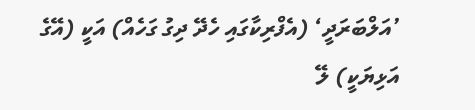’އަލްބަރަދީ‘ (އެފްރިކާގައި ހެދޭ ދިގު ގަހެއް) އަކީ (އޭގެ އަޅިޔަކީ) ލޭ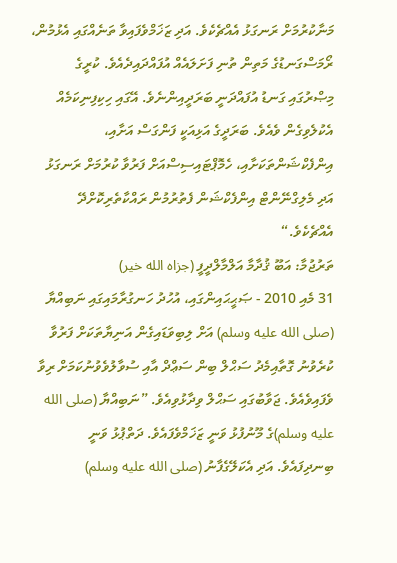މަނާކުރުމަށް ރަނގަޅު އެއްޗެކެވެ. އަދި ޒަޚަމްވެފައިވާ ތަނެއްގައި އެޅުމުން، ރޯމަސްގަނޑުގެ މަތިން ތުނި ފަށަލައެއް އުފައްދައިދެއެވެ. ކުރީގެ މިޞްރުގައި ގަނޑު އުފައްދަނީ ބަރަދީއިންނެވެ. އޭގައި ހިކިފިނިކަމެއް އެކުލެވިގެން ވެއެވެ. ބަރަދީގެ އަޅިއަކީ ފަންގަސް އަށާއި، އިންފެކްޝަންތަކަށާއި، ހެމޮޕްޓައިސިސްއަށް ފަރުވާ ކުރުމަށް ރަނގަޅު އަދި މެލިގްނޭންޓް އިންފެކްޝަން ފެތުރުމުން ރައްކާތެރިކޮށްދޭ އެއްޗެކެވެ.“
ތަރުޖުމާ: އަބޫ ޤުދާމާ އަލްމާލްދީފީ (جزاه الله خير)
31 މެއި 2010 - ޞަޙީޙައިންގައި، އުހުދު ހަނގުރާމައިގައި ނަބިއްޔާ (صلى الله عليه وسلم) އަށް ލިބިވަޑައިގެން އަނިޔާތަކަށް ފަރުވާ ކުރެވުނު ގޮތާއިމެދު ސަޙްލް ބިން ސަޢްދް އާއި ސުވާލުވެވުނުކަމަށް ރިވާ ވެފައިވެއެވެ. ޖަވާބުގައި ސަޙްލް ވިދާޅުވިއެވެ. ”ނަބިއްޔާ (صلى الله عليه وسلم)ގެ މޫނުފުޅު ވަނީ ޒަޚަމްވެފައެވެ. ދަތްޕުޅު ވަނީ ބިނދިފައެވެ. އަދި އެކަލޭގެފާނު (صلى الله عليه وسلم)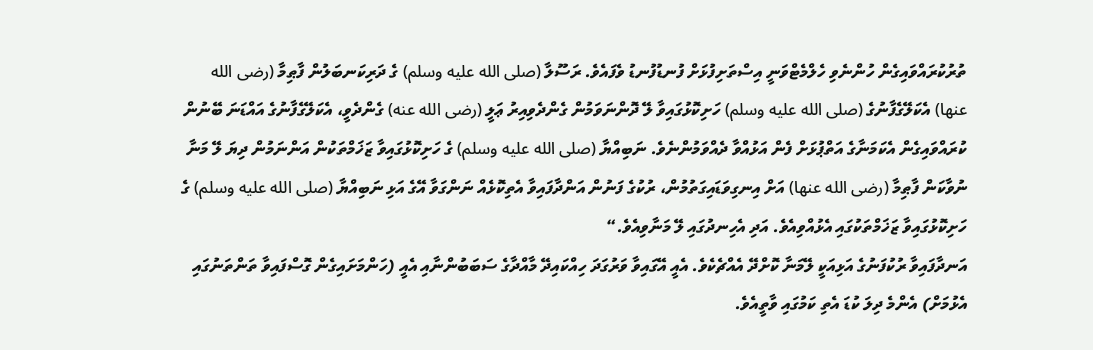ތުރުކުރައްވައިގެން ހުންނެވި ހެލްމެޓްވަނީ އިސްތަށިފުޅަށް ފުނޑުފުނޑު ވެފައެވެ. ރަސޫލާ (صلى الله عليه وسلم) ގެ ދަރިކަނބަލުން ފާޠިމާ (رضى الله عنها) އެކަލޭގެފާނުގެ (صلى الله عليه وسلم) ހަށިކޮޅުގައިވާ ލޭ ދޮންނަވަމުން ގެންދެވިއިރު ޢަލީ (رضى الله عنه) ގެންދެވީ، އެކަލޭގެފާނުގެ އައްޑަނަ ބޭނުން ކުރައްވައިގެން އެކަމަނާގެ އަތްޕުޅަށް ފެން އަޅުއްވާ ދެއްވަމުންނެވެ. ނަބިއްޔާ (صلى الله عليه وسلم) ގެ ހަށިކޮޅުގައިވާ ޒަޚަމްތަކުން އަންނަމުން ދިޔަ ލޭ މަނާ ނުވާކަން ފާޠިމާ (رضى الله عنها) އަށް އިނގިވަޑައިގަތުމުން، ރުކުގެ ފަނުން އަންދާފައިވާ އެތިކޮޅެއް ނަންގަވާ އޭގެ އަޅި ނަބިއްޔާ (صلى الله عليه وسلم) ގެ ހަށިކޮޅުގައިވާ ޒަޚަމްތަކުގައި އެޅުއްވިއެވެ. އަދި އެހިނދުގައި ލޭ މަނާވިއެވެ.“
އަނދާފައިވާ ރުކުފަނުގެ އަޅިއަކީ ލޭމަނާ ކޮށްދޭ އެއްޗެކެވެ. އެއީ އޭގައިވާ ވަރުގަދަ ހިއްކައިދޭ މާއްދާގެ ސަބަބުންނާއި އެއީ (ހަންމަށައިގެން ގޮސްފައިވާ ތަންތަނުގައި އެޅުމަށް) އެންމެ ދިލަ ކުޑަ އެތި ކަމުގައި ވާތީއެވެ.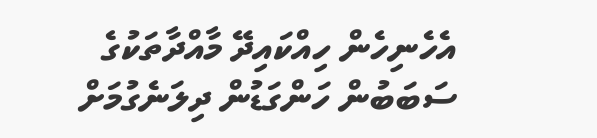އެހެނިހެން ހިއްކައިދޭ މާއްދާތަކުގެ ސަބަބުން ހަންގަޑުން ދިލަނެގުމަށް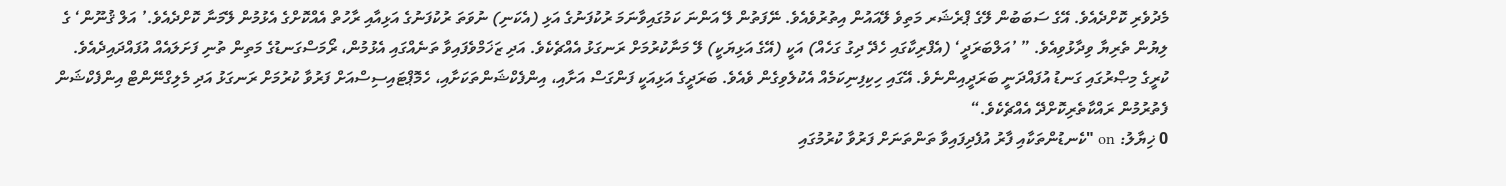މެދުވެރި ކޮށްދެއެވެ. އޭގެ ސަބަބުން ލޭގެ ޕްރެޝަރ މަތިވެ ލޭއައުން އިތުރުވެއެވެ. ނޭފަތުން ލޭ އަންނަ ކަމުގައިވާނަމަ ރުކުފަނުގެ އަޅި (އެކަނި) ނުވަތަ ރުކުފަނުގެ އަޅިއާއި ރާހުތް އެއްކޮށްގެ އެޅުމުން ލޭމަނާ ކޮށްދެއެވެ.’ އަލް ޤުނޫން‘ ގެ ލިޔުން ތެރިޔާ ވިދާޅުވިއެވެ. ” ’އަލްބަރަދީ‘ (އެފްރިކާގައި ހެދޭ ދިގު ގަހެއް) އަކީ (އޭގެ އަޅިޔަކީ) ލޭ މަނާކުރުމަށް ރަނގަޅު އެއްޗެކެވެ. އަދި ޒަޚަމްވެފައިވާ ތަނެއްގައި އެޅުމުން، ރޯމަސްގަނޑުގެ މަތިން ތުނި ފަށަލައެއް އުފައްދައިދެއެވެ. ކުރީގެ މިޞްރުގައި ގަނޑު އުފައްދަނީ ބަރަދީއިންނެވެ. އޭގައި ހިކިފިނިކަމެއް އެކުލެވިގެން ވެއެވެ. ބަރަދީގެ އަޅިއަކީ ފަންގަސް އަށާއި، އިންފެކްޝަންތަކަށާއި، ހެމޮޕްޓައިސިސްއަށް ފަރުވާ ކުރުމަށް ރަނގަޅު އަދި މެލިގްނޭންޓް އިންފެކްޝަން ފެތުރުމުން ރައްކާތެރިކޮށްދޭ އެއްޗެކެވެ.“
0 ޚިޔާލު: on "ކެނޑުންތަކާއި ފާރު އުފެދިފައިވާ ތަންތަނަށް ފަރުވާ ކުރުމުގައި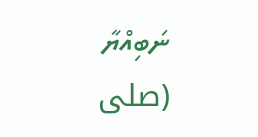ނަބިއްޔާ (صلى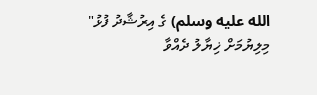الله عليه وسلم) ގެ އިރުޝާދު ފުޅު"
މިލިޔުމަށް ޚިޔާލު ދެއްވާ